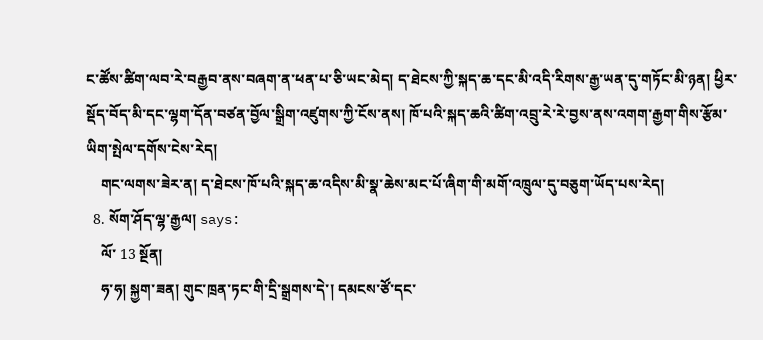ང་ཚོས་ཚིག་ལབ་རེ་བརྒྱབ་ནས་བཞག་ན་ཕན་པ་ཅི་ཡང་མེད། ད་ཐེངས་ཀྱི་སྐད་ཆ་དང་མི་འདི་རིགས་རྒྱ་ཡན་དུ་གཏོང་མི་ཉན། ཕྱིར་སྡོད་བོད་མི་དང་ལྷག་དོན་བཙན་བྱོལ་སྒྲིག་འཛུགས་ཀྱི་ངོས་ནས། ཁོ་པའི་སྐད་ཆའི་ཚིག་འབྲུ་རེ་རེ་བྱས་ནས་འགག་རྒྱག་གིས་རྩོམ་ཡིག་སྤེལ་དགོས་ངེས་རེད།
    གང་ལགས་ཟེར་ན། ད་ཐེངས་ཁོ་པའི་སྐད་ཆ་འདིས་མི་སྣ་ཆེས་མང་པོ་ཞིག་གི་མགོ་འཁྲུལ་དུ་བཅུག་ཡོད་པས་རེད།
  8. སོག་ཤོད་ལྷ་རྒྱལ། says:
    ལོ་ 13 སྔོན།
    ཧ་ཧ། སྐྱག་ཟན། གུང་ཁྲན་ཏང་གི་དྲི་སྒྲགས་དེ་། དམངས་ཙོ་དང་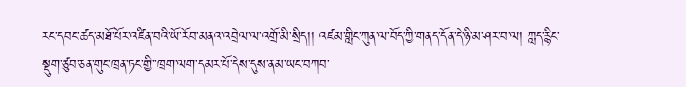རང་དབང་ཚད་མཐོ་པོར་འཛིན་བའི་ཡོ་རོབ་མནའ་འབྲེལ་ལ་འགྲོ་མི་སྲིད།། འཛམ་གླིང་ཀུན་ལ་བོད་ཀྱི་གནད་དོན་དེ་ཉི་མ་ཤར་བ་ལ། ཀླད་རྙིང་སྡུག་ཙུབ་ཅན་གུང་ཁྲན་ཏང་གྱི་་ཁྲག་ལག་དམར་པོ་དེས་དུས་ནམ་ཡང་བཀབ་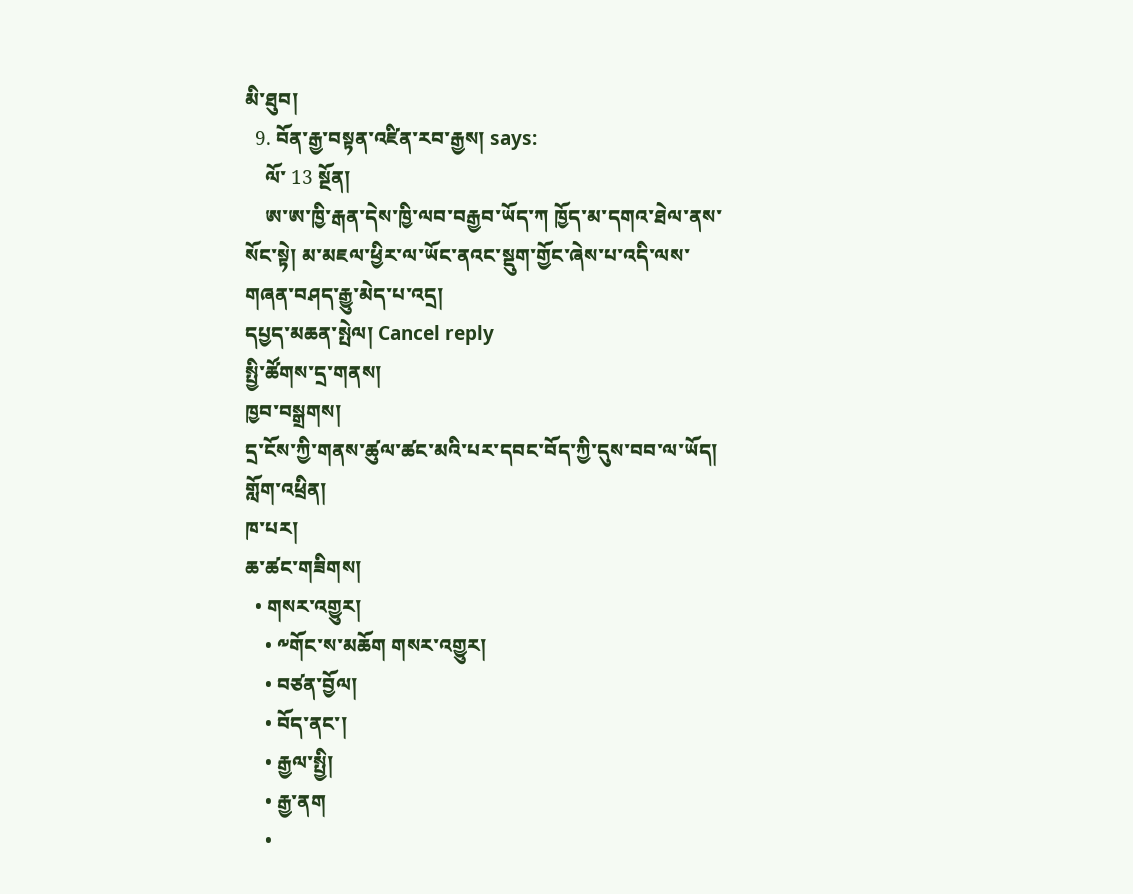མི་ཐུབ།
  9. བོན་རྒྱ་བསྟན་འཛིན་རབ་རྒྱས། says:
    ལོ་ 13 སྔོན།
    ཨ་ཨ་ཁྱི་རྒན་དེས་ཁྱི་ལབ་བརྒྱབ་ཡོད་ཀ ཁྱོད་མ་དགའ་ཐེལ་ནས་སོང་སྟེ། མ་མཇལ་ཕྱིར་ལ་ཡོང་ནའང་སྡུག་གྱོང་ཞེས་པ་འདི་ལས་གཞན་བཤད་རྒྱུ་མེད་པ་འདྲ།
དཔྱད་མཆན་སྤེལ། Cancel reply
སྤྱི་ཚོགས་དྲ་གནས།
ཁྱབ་བསྒྲགས།
དྲ་ངོས་ཀྱི་གནས་ཚུལ་ཚང་མའི་པར་དབང་བོད་ཀྱི་དུས་བབ་ལ་ཡོད།
གློག་འཕྲིན།
ཁ་པར།
ཆ་ཚང་གཟིགས།
  • གསར་འགྱུར།
    • ༸གོང་ས་མཆོག གསར་འགྱུར།
    • བཙན་བྱོལ།
    • བོད་ནང་།
    • རྒྱལ་སྤྱི།
    • རྒྱ་ནག
    •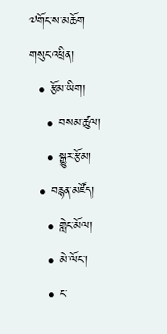༧གོང་ས་མཆོག གསུང་འཕྲིན།
  • རྩོམ་ཡིག།
    • བསམ་ཚུལ།
    • སྒྱུར་རྩོམ།
  • བརྙན་མཛོད།
    • གླེང་མོལ།
    • མེ་ལོང་།
    • ང་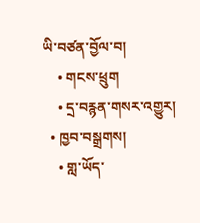ཡི་བཙན་བྱོལ་བ།
    • གངས་ཕྲུག
    • དྲ་བརྙན་གསར་འགྱུར།
  • ཁྱབ་བསྒྲགས།
    • གླ་ཡོད་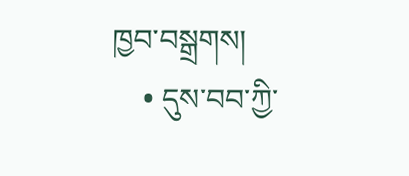ཁྱབ་བསྒྲགས།
    • དུས་བབ་ཀྱི་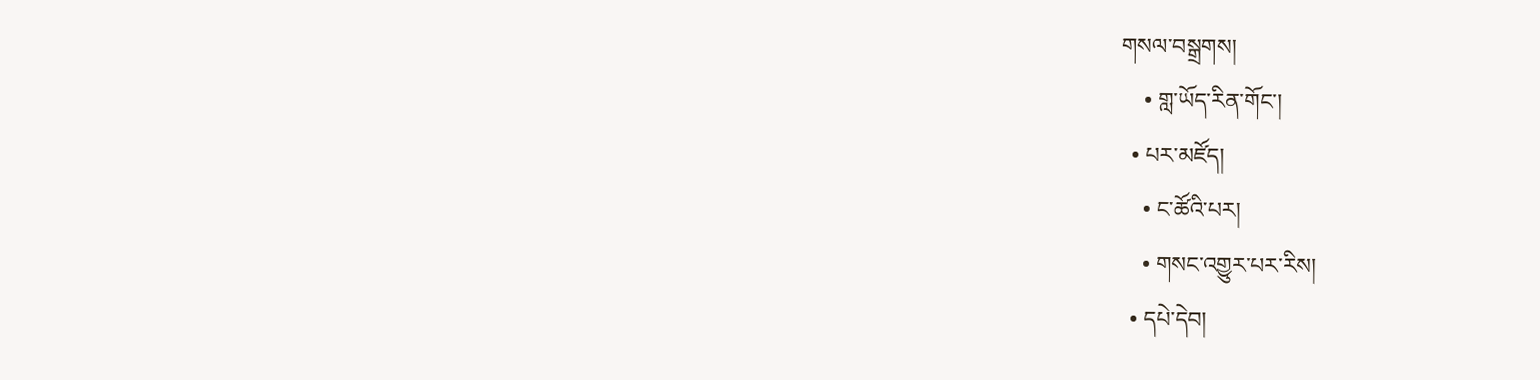གསལ་བསྒྲགས།
    • གླ་ཡོད་རིན་གོང་།
  • པར་མཛོད།
    • ང་ཚོའི་པར།
    • གསང་འགྱུར་པར་རིས།
  • དཔེ་དེབ།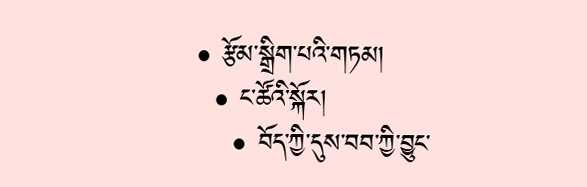• རྩོམ་སྒྲིག་པའི་གཏམ།
  • ང་ཚོའི་སྐོར།
    • བོད་ཀྱི་དུས་བབ་ཀྱི་བྱུང་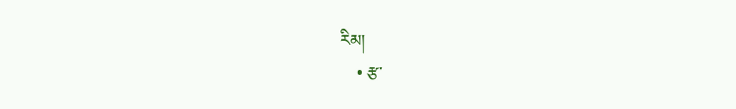རིམ།
    • རྩ་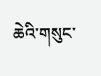ཆེའི་གསུང་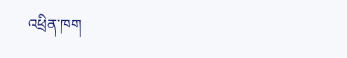འཕྲིན་ཁག